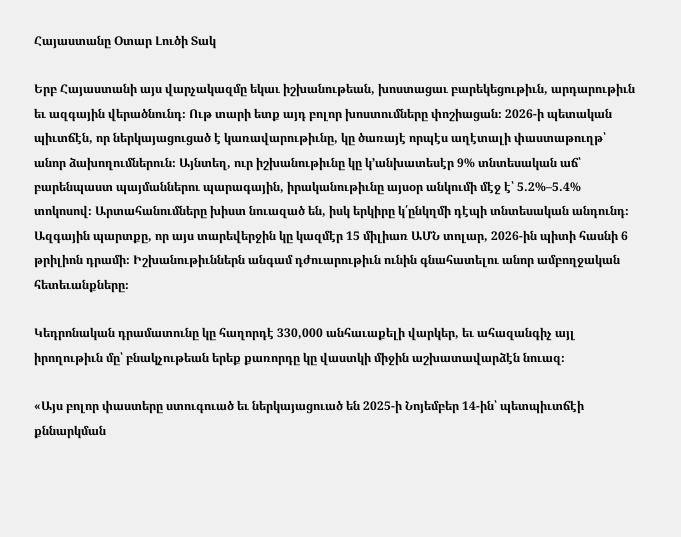Հայաստանը Օտար Լուծի Տակ

Երբ Հայաստանի այս վարչակազմը եկաւ իշխանութեան, խոստացաւ բարեկեցութիւն, արդարութիւն եւ ազգային վերածնունդ։ Ութ տարի ետք այդ բոլոր խոստումները փոշիացան։ 2026-ի պետական պիւտճէն, որ ներկայացուցած է կառավարութիւնը, կը ծառայէ որպէս աղէտալի փաստաթուղթ՝ անոր ձախողումներուն։ Այնտեղ, ուր իշխանութիւնը կը կ՚անխատեսէր 9% տնտեսական աճ՝ բարենպաստ պայմաններու պարագային, իրականութիւնը այսօր անկումի մէջ է՝ 5.2%–5.4% տոկոսով։ Արտահանումները խիստ նուազած են, իսկ երկիրը կ՛ընկղմի դէպի տնտեսական անդունդ։ Ազգային պարտքը, որ այս տարեվերջին կը կազմէր 15 միլիառ ԱՄՆ տոլար, 2026-ին պիտի հասնի 6 թրիլիոն դրամի։ Իշխանութիւններն անգամ դժուարութիւն ունին գնահատելու անոր ամբողջական հետեւանքները։

Կեդրոնական դրամատունը կը հաղորդէ 330,000 անհաւաքելի վարկեր, եւ ահազանգիչ այլ իրողութիւն մը՝ բնակչութեան երեք քառորդը կը վաստկի միջին աշխատավարձէն նուազ։

«Այս բոլոր փաստերը ստուգուած եւ ներկայացուած են 2025-ի Նոյեմբեր 14-ին՝ պետպիւտճէի քննարկման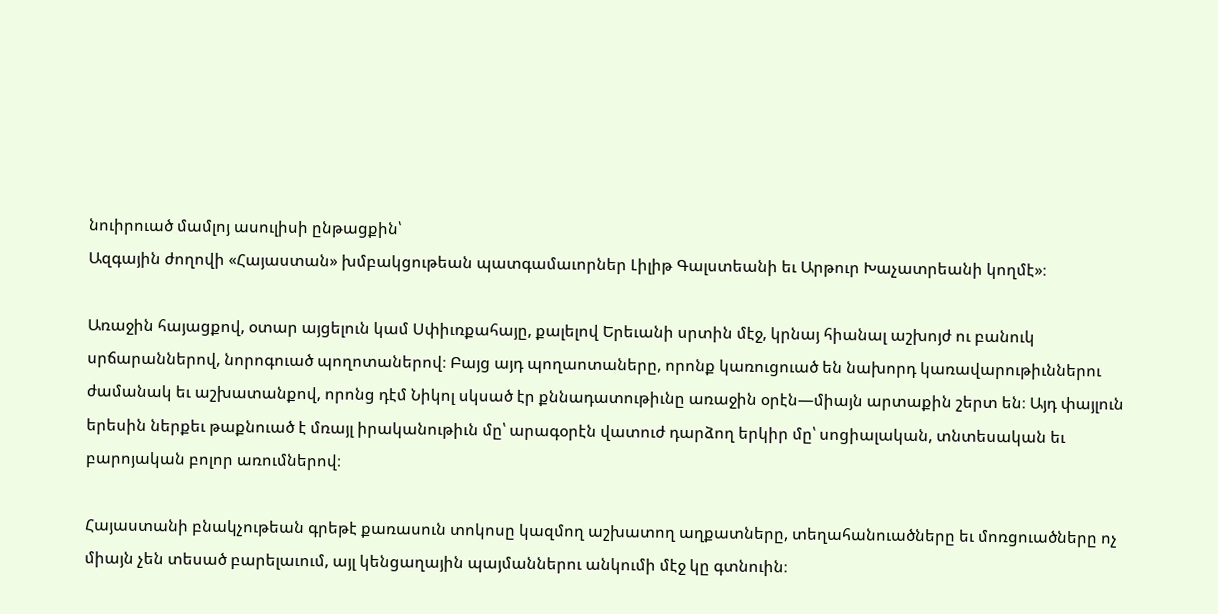նուիրուած մամլոյ ասուլիսի ընթացքին՝
Ազգային ժողովի «Հայաստան» խմբակցութեան պատգամաւորներ Լիլիթ Գալստեանի եւ Արթուր Խաչատրեանի կողմէ»։

Առաջին հայացքով, օտար այցելուն կամ Սփիւռքահայը, քալելով Երեւանի սրտին մէջ, կրնայ հիանալ աշխոյժ ու բանուկ սրճարաններով, նորոգուած պողոտաներով։ Բայց այդ պողաոտաները, որոնք կառուցուած են նախորդ կառավարութիւններու ժամանակ եւ աշխատանքով, որոնց դէմ Նիկոլ սկսած էր քննադատութիւնը առաջին օրէն—միայն արտաքին շերտ են։ Այդ փայլուն երեսին ներքեւ թաքնուած է մռայլ իրականութիւն մը՝ արագօրէն վատուժ դարձող երկիր մը՝ սոցիալական, տնտեսական եւ բարոյական բոլոր առումներով։

Հայաստանի բնակչութեան գրեթէ քառասուն տոկոսը կազմող աշխատող աղքատները, տեղահանուածները եւ մոռցուածները ոչ միայն չեն տեսած բարելաւում, այլ կենցաղային պայմաններու անկումի մէջ կը գտնուին։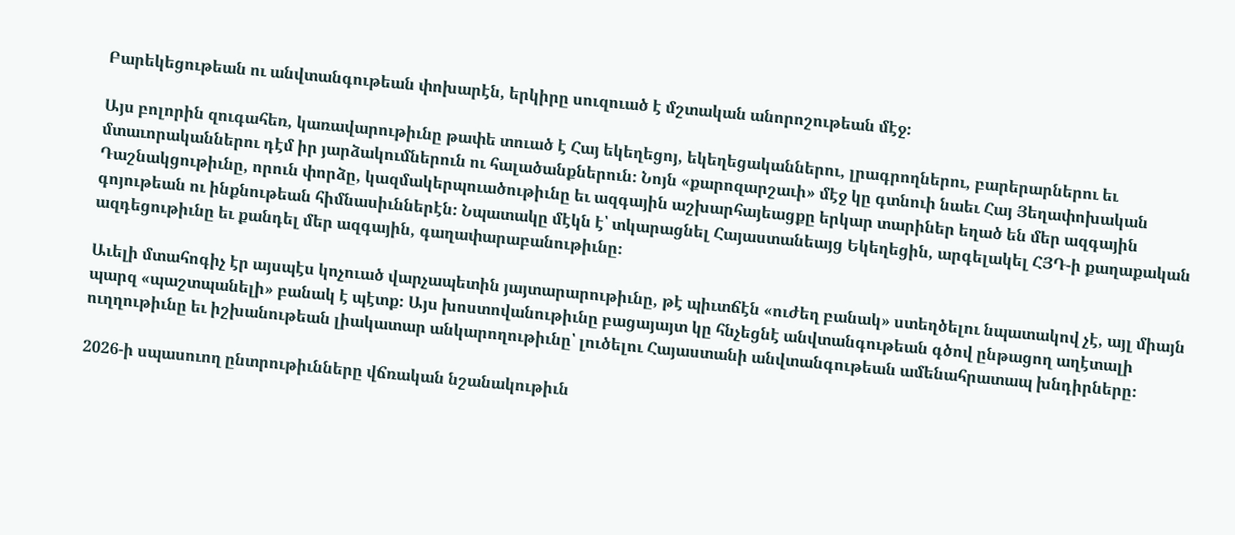Բարեկեցութեան ու անվտանգութեան փոխարէն, երկիրը սուզուած է մշտական անորոշութեան մէջ։

Այս բոլորին զուգահեռ, կառավարութիւնը թափե տուած է Հայ եկեղեցոյ, եկեղեցականներու, լրագրողներու, բարերարներու եւ մտաւորականներու դէմ իր յարձակումներուն ու հալածանքներուն։ Նոյն «քարոզարշաւի» մէջ կը գտնուի նաեւ Հայ Յեղափոխական Դաշնակցութիւնը, որուն փորձը, կազմակերպուածութիւնը եւ ազգային աշխարհայեացքը երկար տարիներ եղած են մեր ազգային գոյութեան ու ինքնութեան հիմնասիւններէն։ Նպատակը մէկն է՝ տկարացնել Հայաստանեայց Եկեղեցին, արգելակել ՀՅԴ-ի քաղաքական ազդեցութիւնը եւ քանդել մեր ազգային, գաղափարաբանութիւնը։

Աւելի մտահոգիչ էր այսպէս կոչուած վարչապետին յայտարարութիւնը, թէ պիւտճէն «ուժեղ բանակ» ստեղծելու նպատակով չէ, այլ միայն պարզ «պաշտպանելի» բանակ է պէտք։ Այս խոստովանութիւնը բացայայտ կը հնչեցնէ անվտանգութեան գծով ընթացող աղէտալի ուղղութիւնը եւ իշխանութեան լիակատար անկարողութիւնը՝ լուծելու Հայաստանի անվտանգութեան ամենահրատապ խնդիրները։

2026-ի սպասուող ընտրութիւնները վճռական նշանակութիւն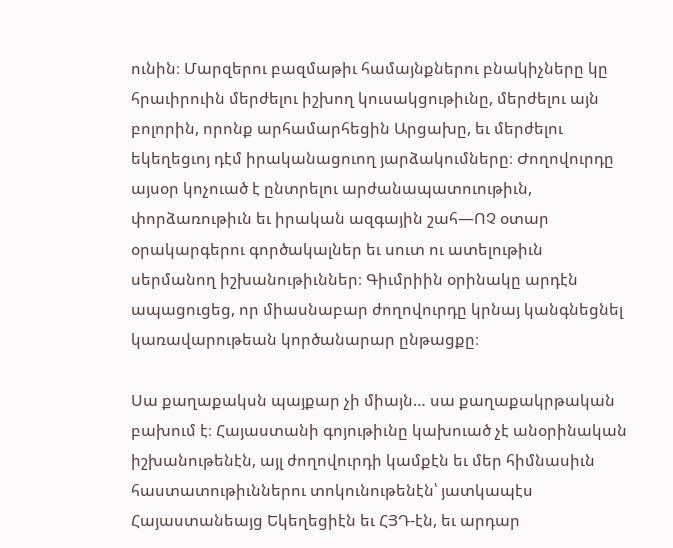ունին։ Մարզերու բազմաթիւ համայնքներու բնակիչները կը հրաւիրուին մերժելու իշխող կուսակցութիւնը, մերժելու այն բոլորին, որոնք արհամարհեցին Արցախը, եւ մերժելու եկեղեցւոյ դէմ իրականացուող յարձակումները։ Ժողովուրդը այսօր կոչուած է ընտրելու արժանապատուութիւն, փորձառութիւն եւ իրական ազգային շահ—ՈՉ օտար օրակարգերու գործակալներ եւ սուտ ու ատելութիւն սերմանող իշխանութիւններ։ Գիւմրիին օրինակը արդէն ապացուցեց, որ միասնաբար ժողովուրդը կրնայ կանգնեցնել կառավարութեան կործանարար ընթացքը։

Սա քաղաքակսն պայքար չի միայն… սա քաղաքակրթական բախում է։ Հայաստանի գոյութիւնը կախուած չէ անօրինական իշխանութենէն, այլ ժողովուրդի կամքէն եւ մեր հիմնասիւն հաստատութիւններու տոկունութենէն՝ յատկապէս Հայաստանեայց Եկեղեցիէն եւ ՀՅԴ-էն, եւ արդար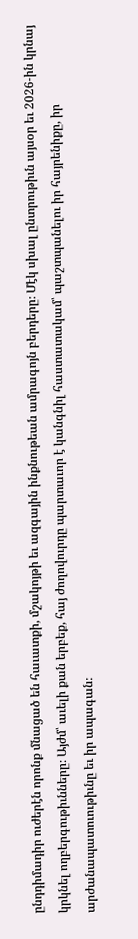ընդդիմադիր ուժերէն որոնք մնացած են հաւատքի, մշակոյթի եւ ազգային ինքնութեան ամրագոյն բերդերը։ Մէկ սխալ ընտրութիւն այսօր եւ 2026-ին կրնայ կրկնել ողբերգութիւնները։ Այժմ՝ աւելի քան երբեք, հայ ժողովուրդը պարտաւոր է կանգնիլ հաստատակամ՝ պաշտպանելու իր հայրենիքը, իր արժանապատուութիւնը եւ իր ապագան։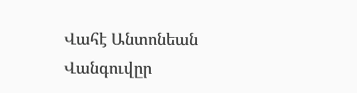Վահէ Անտոնեան
Վանգուվըր